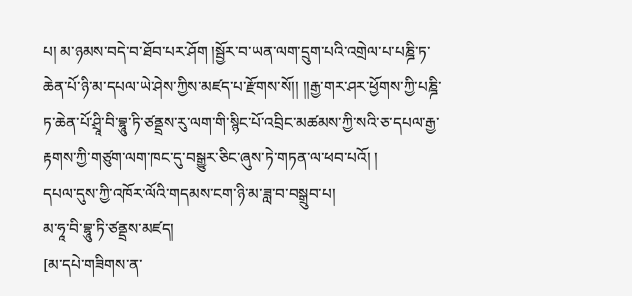པ། མ་ཉམས་བདེ་བ་ཐོབ་པར་ཤོག །སྦྱོར་བ་ཡན་ལག་དྲུག་པའི་འགྲེལ་པ་པཎྜི་ཏ་ཆེན་པོ་ཉི་མ་དཔལ་ཡེ་ཤེས་ཀྱིས་མཛད་པ་རྫོགས་སོ།། །།རྒྱ་གར་ཤར་ཕྱོགས་ཀྱི་པཎྜི་ཏ་ཆེན་པོ་ཤྲཱི་བི་བྷཱུ་ཏི་ཙནྡྲས་རུ་ལག་གི་སྙིང་པོ་འབྲིང་མཚམས་ཀྱི་སའི་ཅ་དཔལ་རྒྱ་རྟགས་ཀྱི་གཙུག་ལག་ཁང་དུ་བསྒྱུར་ཅིང་ཞུས་ཏེ་གཏན་ལ་ཕབ་པའོ། །
དཔལ་དུས་ཀྱི་འཁོར་ལོའི་གདམས་ངག་ཉི་མ་ཟླ་བ་བསྒྲུབ་པ།
མ་ཧཱ་བི་བྷཱུ་ཏི་ཙནྡྲས་མཛད།
[མ་དཔེ་གཟིགས་ན་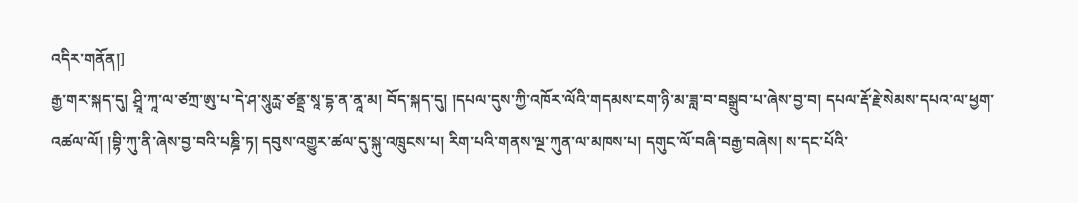འདིར་གནོན།]
རྒྱ་གར་སྐད་དུ། ཤྲཱི་ཀཱ་ལ་ཙཀྲ་ཨུ་པ་དེ་ཤ་སཱུཪྻ་ཙནྡྲ་སཱ་དྷ་ན་ནཱ་མ། བོད་སྐད་དུ། །དཔལ་དུས་ཀྱི་འཁོར་ལོའི་གདམས་ངག་ཉི་མ་ཟླ་བ་བསྒྲུབ་པ་ཞེས་བྱ་བ། དཔལ་རྡོ་རྗེ་སེམས་དཔའ་ལ་ཕྱག་འཚལ་ལོ། །བྷི་ཀུ་ནི་ཞེས་བྱ་བའི་པཎྜི་ཏ། དབུས་འགྱུར་ཚལ་དུ་སྐུ་འཁྲུངས་པ། རིག་པའི་གནས་ལྔ་ཀུན་ལ་མཁས་པ། དགུང་ལོ་བཞི་བརྒྱ་བཞེས། ས་དང་པོའི་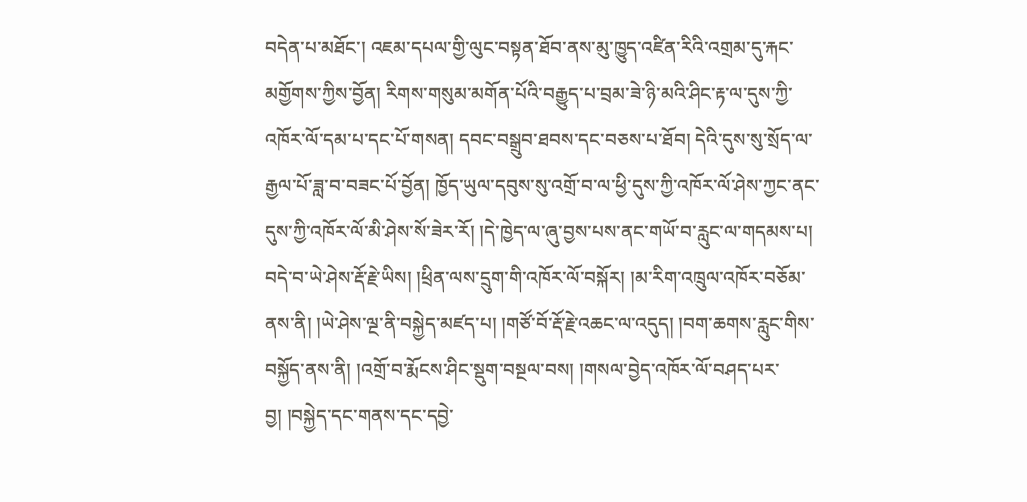བདེན་པ་མཐོང་། འཇམ་དཔལ་གྱི་ལུང་བསྟན་ཐོབ་ནས་མུ་ཁྱུད་འཛིན་རིའི་འགྲམ་དུ་རྐང་མགྱོགས་ཀྱིས་བྱོན། རིགས་གསུམ་མགོན་པོའི་བརྒྱུད་པ་བྲམ་ཟེ་ཉི་མའི་ཤིང་རྟ་ལ་དུས་ཀྱི་འཁོར་ལོ་དམ་པ་དང་པོ་གསན། དབང་བསྒྲུབ་ཐབས་དང་བཅས་པ་ཐོབ། དེའི་དུས་སུ་སྲོད་ལ་རྒྱལ་པོ་ཟླ་བ་བཟང་པོ་བྱོན། ཁྱོད་ཡུལ་དབུས་སུ་འགྲོ་བ་ལ་ཕྱི་དུས་ཀྱི་འཁོར་ལོ་ཤེས་ཀྱང་ནང་དུས་ཀྱི་འཁོར་ལོ་མི་ཤེས་སོ་ཟེར་རོ། །དེ་ཁྱེད་ལ་ཞུ་བྱས་པས་ནང་གཡོ་བ་རླུང་ལ་གདམས་པ། བདེ་བ་ཡེ་ཤེས་རྡོ་རྗེ་ཡིས། །ཕྲིན་ལས་དྲུག་གི་འཁོར་ལོ་བསྐོར། །མ་རིག་འཁྲུལ་འཁོར་བཅོམ་ནས་ནི། །ཡེ་ཤེས་ལྔ་ནི་བསྐྱེད་མཛད་པ། །གཙོ་བོ་རྡོ་རྗེ་འཆང་ལ་འདུད། །བག་ཆགས་རླུང་གིས་བསྐྱོད་ནས་ནི། །འགྲོ་བ་རྨོངས་ཤིང་སྡུག་བསྔལ་བས། །གསལ་བྱེད་འཁོར་ལོ་བཤད་པར་བྱ། །བསྐྱེད་དང་གནས་དང་དབྱེ་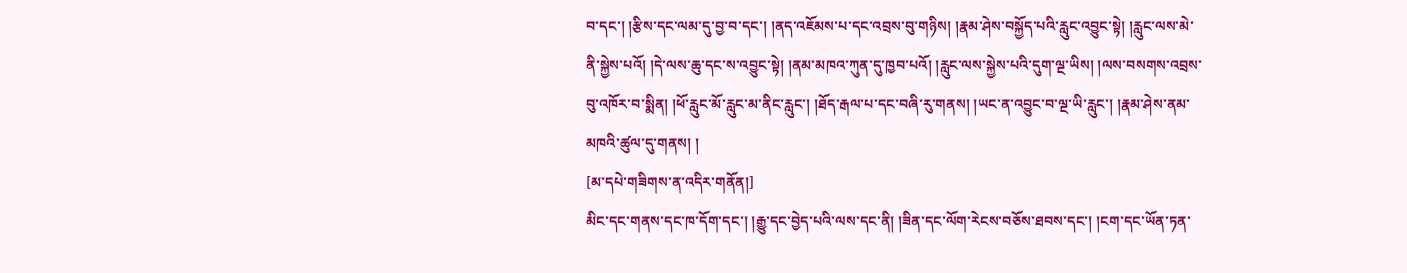བ་དང་། །རྩིས་དང་ལམ་དུ་བྱ་བ་དང་། །ནད་འཇོམས་པ་དང་འབྲས་བུ་གཉིས། །རྣམ་ཤེས་བསྐྱོད་པའི་རླུང་འབྱུང་སྟེ། །རླུང་ལས་མེ་ནི་སྐྱེས་པའོ། །དེ་ལས་ཆུ་དང་ས་འབྱུང་སྟེ། །ནམ་མཁའ་ཀུན་དུ་ཁྱབ་པའོ། །རླུང་ལས་སྐྱེས་པའི་དུག་ལྔ་ཡིས། །ལས་བསགས་འབྲས་བུ་འཁོར་བ་སྨིན། །ཕོ་རླུང་མོ་རླུང་མ་ནིང་རླུང་། །ཐོད་རྒལ་པ་དང་བཞི་རུ་གནས། །ཡང་ན་འབྱུང་བ་ལྔ་ཡི་རླུང་། །རྣམ་ཤེས་ནམ་མཁའི་ཚུལ་དུ་གནས། །
[མ་དཔེ་གཟིགས་ན་འདིར་གནོན།]
མིང་དང་གནས་དང་ཁ་དོག་དང་། །རྒྱུ་དང་བྱེད་པའི་ལས་དང་ནི། །ཟིན་དང་ལོག་རེངས་བཅོས་ཐབས་དང་། །ངག་དང་ཡོན་ཏན་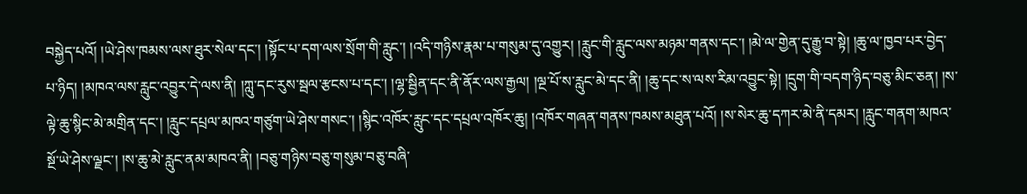བསྐྱེད་པའོ། །ཡེ་ཤེས་ཁམས་ལས་ཐུར་སེལ་དང་། །སྟོང་པ་དག་ལས་སྲོག་གི་རླུང་། །འདི་གཉིས་རྣམ་པ་གསུམ་དུ་འགྱུར། །རླུང་གི་རླུང་ལས་མཉམ་གནས་དང་། །མེ་ལ་གྱེན་དུ་རྒྱུ་བ་སྟེ། །ཆུ་ལ་ཁྱབ་པར་བྱེད་པ་ཉིད། །མཁའ་ལས་རླུང་འབྱུར་དེ་ལས་ནི། །ཀླུ་དང་རུས་སྦལ་རྩངས་པ་དང་། །ལྷ་སྦྱིན་དང་ནི་ནོར་ལས་རྒྱལ། །ལྔ་པོ་ས་རླུང་མེ་དང་ནི། །ཆུ་དང་ས་ལས་རིམ་འབྱུང་སྟེ། །དྲུག་གི་བདག་ཉིད་བཅུ་མིང་ཅན། །ས་ལྟེ་ཆུ་སྙིང་མེ་མགྲིན་དང་། །རླུང་དཔྲལ་མཁའ་གཙུག་ཡེ་ཤེས་གསང་། །སྙིང་འཁོར་རླུང་དང་དཔྲལ་འཁོར་ཆུ། །འཁོར་གཞན་གནས་ཁམས་མཐུན་པའོ། །ས་སེར་ཆུ་དཀར་མེ་ནི་དམར། །རླུང་གནག་མཁའ་སྔོ་ཡེ་ཤེས་ལྗང་། །ས་ཆུ་མེ་རླུང་ནམ་མཁའ་ནི། །བཅུ་གཉིས་བཅུ་གསུམ་བཅུ་བཞི་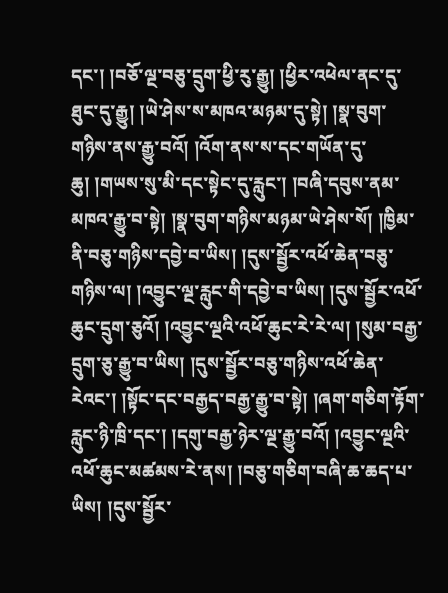དང་། །བཅོ་ལྔ་བཅུ་དྲུག་ཕྱི་རུ་རྒྱུ། །ཕྱིར་འཕེལ་ནང་དུ་ཐུང་དུ་རྒྱུ། །ཡེ་ཤེས་ས་མཁའ་མཉམ་དུ་སྟེ། །སྣ་བུག་གཉིས་ནས་རྒྱུ་བའོ། །འོག་ནས་ས་དང་གཡོན་དུ་ཆུ། །གཡས་སུ་མི་དང་སྟེང་དུ་རླུང་། །བཞི་དབུས་ནམ་མཁའ་རྒྱུ་བ་སྟེ། །སྣ་བུག་གཉིས་མཉམ་ཡེ་ཤེས་སོ། །ཁྱིམ་ནི་བཅུ་གཉིས་དབྱེ་བ་ཡིས། །དུས་སྦྱོར་འཕོ་ཆེན་བཅུ་གཉིས་ལ། །འབྱུང་ལྔ་རླུང་གི་དབྱེ་བ་ཡིས། །དུས་སྦྱོར་འཕོ་ཆུང་དྲུག་ཅུའོ། །འབྱུང་ལྔའི་འཕོ་ཆུང་རེ་རེ་ལ། །སུམ་བརྒྱ་དྲུག་ཅུ་རྒྱུ་བ་ཡིས། །དུས་སྦྱོར་བཅུ་གཉིས་འཕོ་ཆེན་རེའང་། །སྟོང་དང་བརྒྱད་བརྒྱ་རྒྱུ་བ་སྟེ། །ཞག་གཅིག་རྟོག་རླུང་ཉི་ཁྲི་དང་། །དགུ་བརྒྱ་ཉེར་ལྔ་རྒྱུ་བའོ། །འབྱུང་ལྔའི་འཕོ་ཆུང་མཚམས་རེ་ནས། །བཅུ་གཅིག་བཞི་ཆ་ཆད་པ་ཡིས། །དུས་སྦྱོར་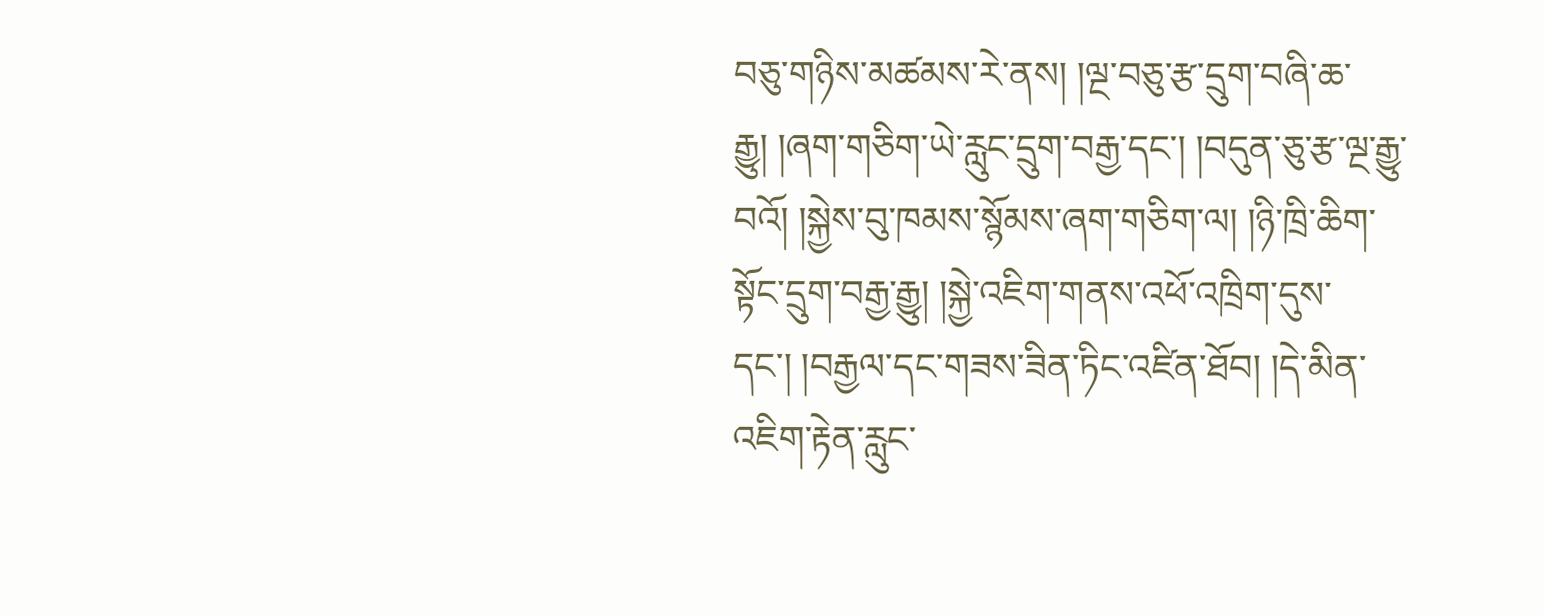བཅུ་གཉིས་མཚམས་རེ་ནས། །ལྔ་བཅུ་རྩ་དྲུག་བཞི་ཆ་རྒྱུ། །ཞག་གཅིག་ཡེ་རླུང་དྲུག་བརྒྱ་དང་། །བདུན་ཅུ་རྩ་ལྔ་རྒྱུ་བའོ། །སྐྱེས་བུ་ཁམས་སྙོམས་ཞག་གཅིག་ལ། །ཉི་ཁྲི་ཆིག་སྟོང་དྲུག་བརྒྱ་རྒྱུ། །སྐྱེ་འཇིག་གནས་འཕོ་འཁྲིག་དུས་དང་། །བརྒྱལ་དང་གཟས་ཟིན་ཏིང་འཛིན་ཐོབ། །དེ་མིན་འཇིག་རྟེན་རླུང་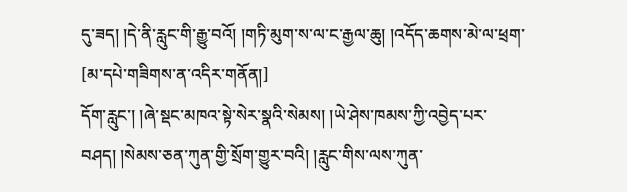དུ་ཟད། །དེ་ནི་རླུང་གི་རྒྱུ་བའོ། །གཏི་མུག་ས་ལ་ང་རྒྱལ་ཆུ། །འདོད་ཆགས་མེ་ལ་ཕྲག་
[མ་དཔེ་གཟིགས་ན་འདིར་གནོན།]
དོག་རླུང་། །ཞེ་སྡང་མཁའ་སྟེ་སེར་སྣའི་སེམས། །ཡེ་ཤེས་ཁམས་ཀྱི་འབྱེད་པར་བཤད། །སེམས་ཅན་ཀུན་གྱི་སྲོག་གྱུར་བའི། །རླུང་གིས་ལས་ཀུན་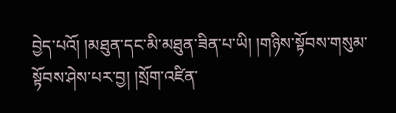བྱེད་པའོ། །མཐུན་དང་མི་མཐུན་ཟིན་པ་ཡི། །གཉིས་སྟོབས་གསུམ་སྟོབས་ཤེས་པར་བྱ། །སྲོག་འཛིན་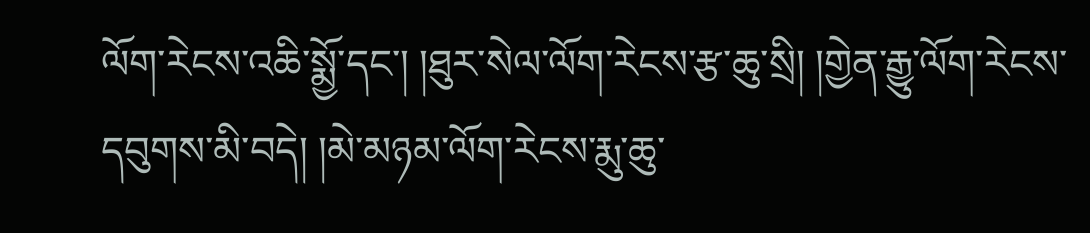ལོག་རེངས་འཆི་སྨྱོ་དང་། །ཐུར་སེལ་ལོག་རེངས་རྩ་ཆུ་སྲི། །གྱེན་རྒྱུ་ལོག་རེངས་དབུགས་མི་བདེ། །མེ་མཉམ་ལོག་རེངས་རྨུ་ཆུ་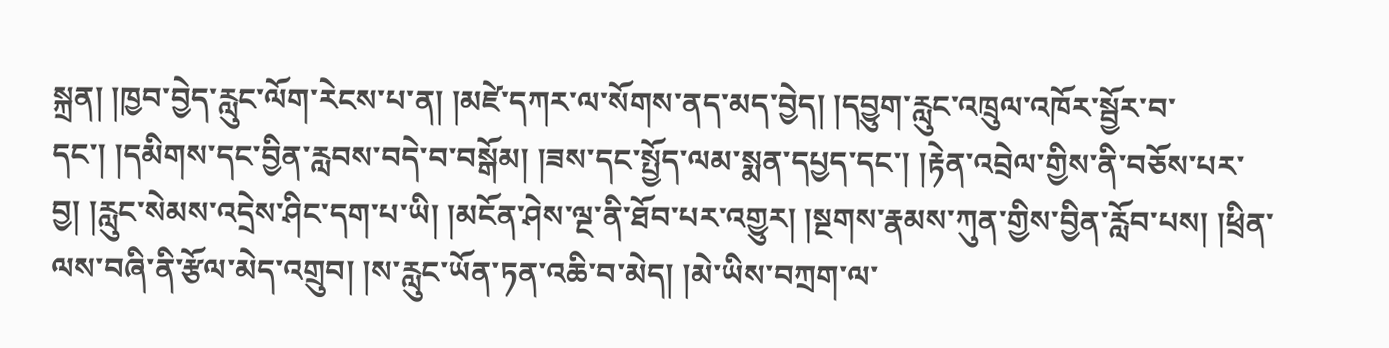སྐྲན། །ཁྱབ་བྱེད་རླུང་ལོག་རེངས་པ་ན། །མཛེ་དཀར་ལ་སོགས་ནད་མད་བྱེད། །དབྱུག་རླུང་འཁྲུལ་འཁོར་སྦྱོར་བ་དང་། །དམིགས་དང་བྱིན་རླབས་བདེ་བ་བསྒོམ། །ཟས་དང་སྤྱོད་ལམ་སྨན་དཔྱད་དང་། །རྟེན་འབྲེལ་གྱིས་ནི་བཅོས་པར་བྱ། །རླུང་སེམས་འདྲེས་ཤིང་དག་པ་ཡི། །མངོན་ཤེས་ལྔ་ནི་ཐོབ་པར་འགྱུར། །སྔགས་རྣམས་ཀུན་གྱིས་བྱིན་རློབ་པས། །ཕྲིན་ལས་བཞི་ནི་རྩོལ་མེད་འགྲུབ། །ས་རླུང་ཡོན་ཏན་འཆི་བ་མེད། །མེ་ཡིས་བཀྲག་ལ་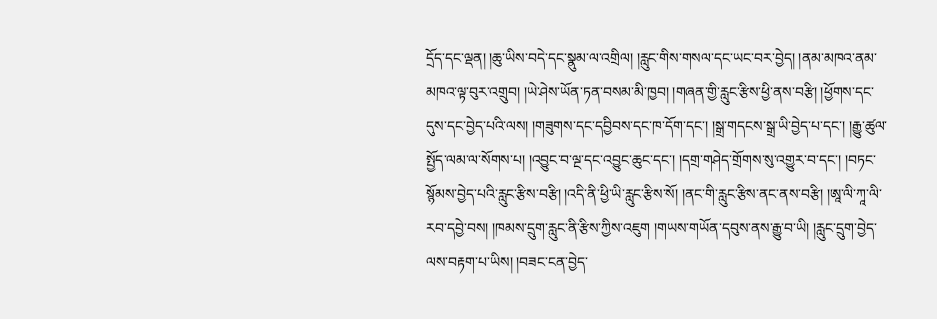དྲོད་དང་ལྡན། །ཆུ་ཡིས་བདེ་དང་སྣུམ་ལ་འགྲིལ། །རླུང་གིས་གསལ་དང་ཡང་བར་བྱེད། །ནམ་མཁའ་ནམ་མཁའ་ལྟ་བུར་འགྲུབ། །ཡེ་ཤེས་ཡོན་ཏན་བསམ་མི་ཁྱབ། །གཞན་གྱི་རླུང་རྩིས་ཕྱི་ནས་བརྩི། །ཕྱོགས་དང་དུས་དང་བྱེད་པའི་ལས། །གཟུགས་དང་དབྱིབས་དང་ཁ་དོག་དང་། །སྒྲ་གདངས་སྒྲ་ཡི་བྱེད་པ་དང་། །རྒྱུ་ཚུལ་སྤྱོད་ལམ་ལ་སོགས་པ། །འབྱུང་བ་ལྔ་དང་འབྱུང་ཆུང་དང་། །དགྲ་གཤེད་གྲོགས་སུ་འགྱུར་བ་དང་། །བཏང་སྙོམས་བྱེད་པའི་རླུང་རྩིས་བརྩི། །འདི་ནི་ཕྱི་ཡི་རླུང་རྩིས་སོ། །ནང་གི་རླུང་རྩིས་ནང་ནས་བརྩི། །ཨཱ་ལི་ཀཱ་ལི་རབ་དབྱེ་བས། །ཁམས་དྲུག་རླུང་ནི་རྩིས་ཀྱིས་འཇུག །གཡས་གཡོན་དབུས་ནས་རྒྱུ་བ་ཡི། །རླུང་དྲུག་བྱེད་ལས་བརྟག་པ་ཡིས། །བཟང་ངན་བྱེད་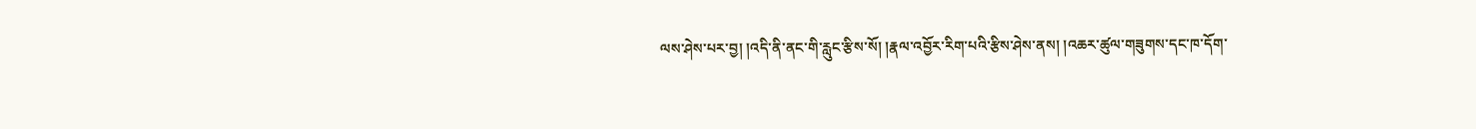ལས་ཤེས་པར་བྱ། །འདི་ནི་ནང་གི་རླུང་རྩིས་སོ། །རྣལ་འབྱོར་རིག་པའི་རྩིས་ཤེས་ནས། །འཆར་ཚུལ་གཟུགས་དང་ཁ་དོག་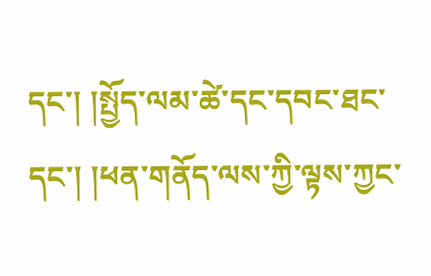དང་། །སྤྱོད་ལམ་ཚེ་དང་དབང་ཐང་དང་། །ཕན་གནོད་ལས་ཀྱི་ལྟས་ཀྱང་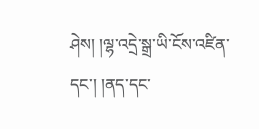ཤེས། །ལྷ་འདྲེ་སྒྲ་ཡི་ངོས་འཛིན་དང་། །ནད་དང་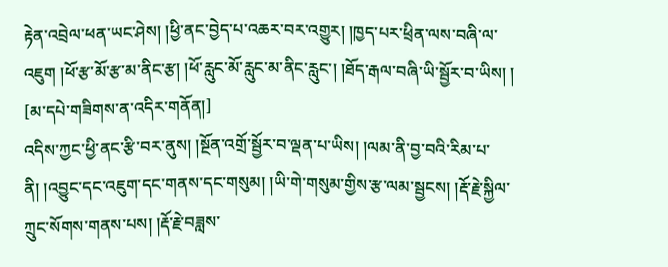རྟེན་འབྲེལ་ཕན་ཡང་ཤེས། །ཕྱི་ནང་བྱེད་པ་འཆར་བར་འགྱུར། །ཁྱད་པར་ཕྲིན་ལས་བཞི་ལ་འཇུག །ཕོ་རྩ་མོ་རྩ་མ་ནིང་རྩ། །ཕོ་རླུང་མོ་རླུང་མ་ནིང་རླུང་། །ཐོད་རྒལ་བཞི་ཡི་སྦྱོར་བ་ཡིས། །
[མ་དཔེ་གཟིགས་ན་འདིར་གནོན།]
འདིས་ཀྱང་ཕྱི་ནང་རྩི་བར་ནུས། །སྔོན་འགྲོ་སྦྱོར་བ་ལྡན་པ་ཡིས། །ལམ་ནི་བྱ་བའི་རིམ་པ་ནི། །འབྱུང་དང་འཇུག་དང་གནས་དང་གསུམ། །ཡི་གེ་གསུམ་གྱིས་རྩ་ལམ་སྦྱངས། །རྡོ་རྗེ་སྐྱིལ་ཀྲུང་སོགས་གནས་པས། །རྡོ་རྗེ་བཟླས་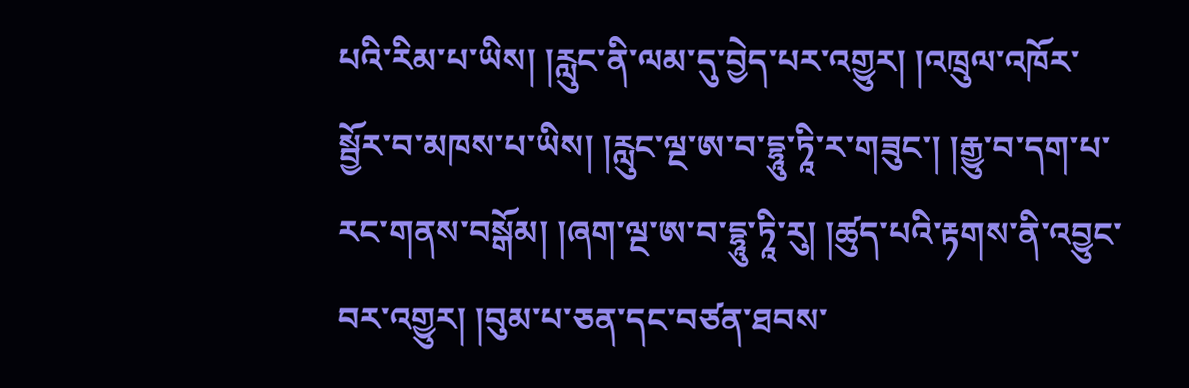པའི་རིམ་པ་ཡིས། །རླུང་ནི་ལམ་དུ་བྱེད་པར་འགྱུར། །འཁྲུལ་འཁོར་སྦྱོར་བ་མཁས་པ་ཡིས། །རླུང་ལྔ་ཨ་བ་དྷཱུ་ཏཱི་ར་གཟུང་། །རྒྱུ་བ་དག་པ་རང་གནས་བསྒོམ། །ཞག་ལྔ་ཨ་བ་དྷཱུ་ཏཱི་རུ། །ཚུད་པའི་རྟགས་ནི་འབྱུང་བར་འགྱུར། །བུམ་པ་ཅན་དང་བཙན་ཐབས་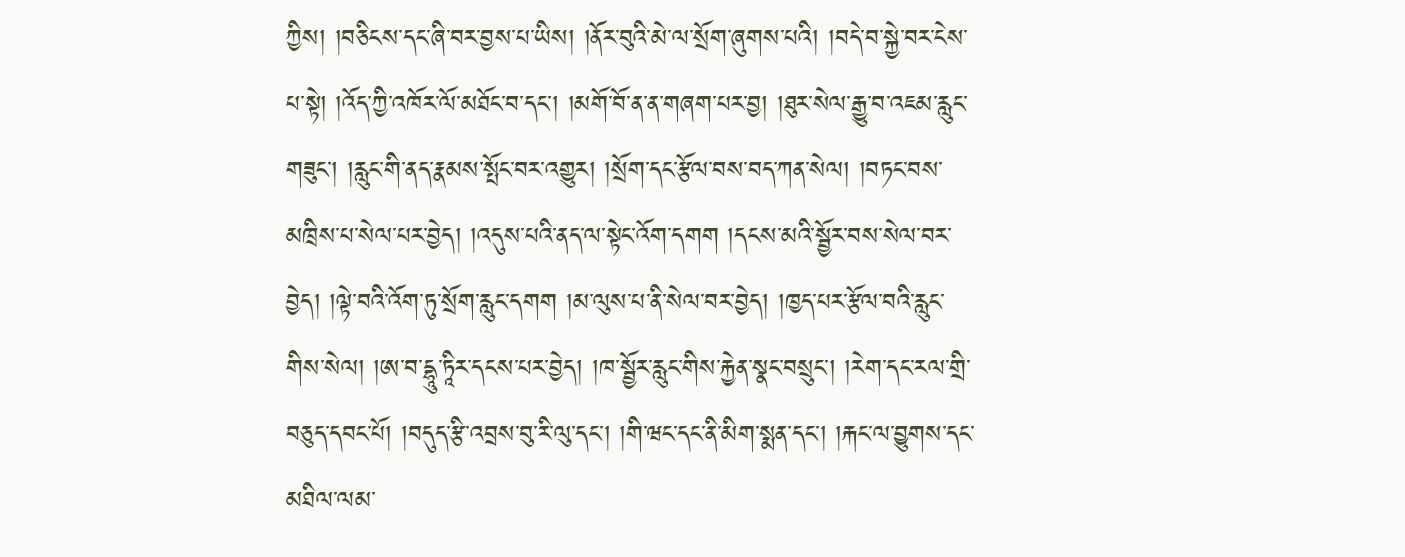ཀྱིས། །བཅིངས་དང་ཞི་བར་བྱས་པ་ཡིས། །ནོར་བུའི་མེ་ལ་སྲོག་ཞུགས་པའི། །བདེ་བ་སྐྱེ་བར་ངེས་པ་སྟེ། །འོད་ཀྱི་འཁོར་ལོ་མཐོང་བ་དང་། །མགོ་བོ་ན་ན་གཞག་པར་བྱ། །ཐུར་སེལ་རྒྱུ་བ་འཇམ་རླུང་གཟུང་། །རླུང་གི་ནད་རྣམས་སྤོང་བར་འགྱུར། །སྲོག་དང་རྩོལ་བས་བད་ཀན་སེལ། །བཏང་བས་མཁྲིས་པ་སེལ་པར་བྱེད། །འདུས་པའི་ནད་ལ་སྟེང་འོག་དགག །དངས་མའི་སྦྱོར་བས་སེལ་བར་བྱེད། །ལྟེ་བའི་འོག་ཏུ་སྲོག་རླུང་དགག །མ་ལུས་པ་ནི་སེལ་བར་བྱེད། །ཁྱད་པར་རྩོལ་བའི་རླུང་གིས་སེལ། །ཨ་བ་དྷཱུ་ཏཱིར་དངས་པར་བྱེད། །ཁ་སྦྱོར་རླུང་གིས་རྐྱེན་སྣང་བསྲུང་། །རེག་དང་རལ་གྲི་བཅུད་དབང་པོ། །བདུད་རྩི་འབྲས་བུ་རི་ལུ་དང་། །གི་ཝང་དང་ནི་མིག་སྨན་དང་། །རྐང་ལ་བྱུགས་དང་མཐིལ་ལམ་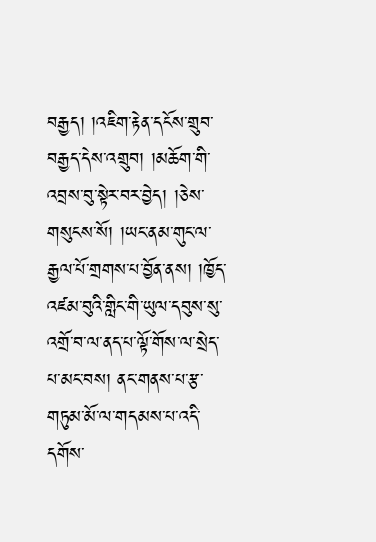བརྒྱད། །འཇིག་རྟེན་དངོས་གྲུབ་བརྒྱད་དེས་འགྲུབ། །མཆོག་གི་འབྲས་བུ་སྟེར་བར་བྱེད། །ཅེས་གསུངས་སོ། །ཡང་ནམ་གུང་ལ་རྒྱལ་པོ་གྲགས་པ་བྱོན་ནས། །ཁྱོད་འཛམ་བུའི་གླིང་གི་ཡུལ་དབུས་སུ་འགྲོ་བ་ལ་ནད་པ་ལྟོ་གོས་ལ་སྲེད་པ་མང་བས། ནང་གནས་པ་རྩ་གཏུམ་མོ་ལ་གདམས་པ་འདི་དགོས་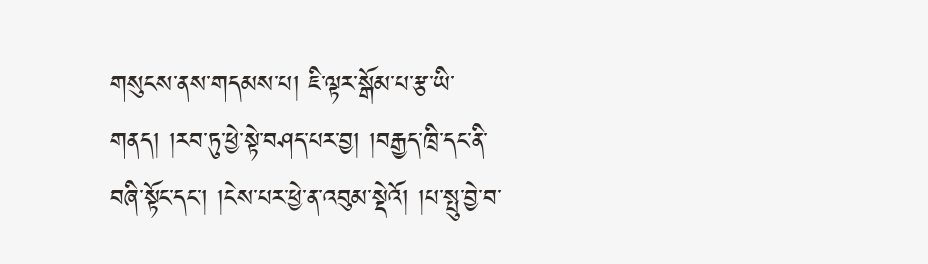གསུངས་ནས་གདམས་པ། ཇི་ལྟར་སྒོམ་པ་རྩ་ཡི་གནད། །རབ་ཏུ་ཕྱེ་སྟེ་བཤད་པར་བྱ། །བརྒྱད་ཁྲི་དང་ནི་བཞི་སྟོང་དང་། །ངེས་པར་ཕྱེ་ན་འབུམ་སྡེའོ། །པ་སྤུ་བྱེ་བ་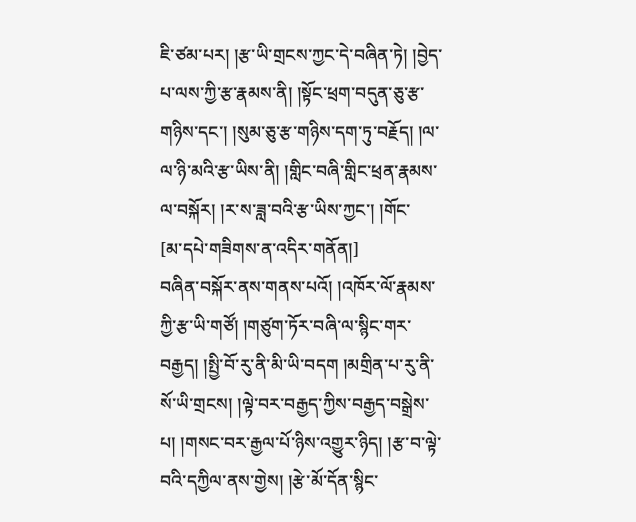ཇི་ཙམ་པར། །རྩ་ཡི་གྲངས་ཀྱང་དེ་བཞིན་ཏེ། །བྱེད་པ་ལས་ཀྱི་རྩ་རྣམས་ནི། །སྟོང་ཕྲག་བདུན་ཅུ་རྩ་གཉིས་དང་། །སུམ་ཅུ་རྩ་གཉིས་དག་ཏུ་བརྗོད། །ལ་ལ་ཉི་མའི་རྩ་ཡིས་ནི། །གླིང་བཞི་གླིང་ཕྲན་རྣམས་ལ་བསྐོར། །ར་ས་ཟླ་བའི་རྩ་ཡིས་ཀྱང་། །གོང་
[མ་དཔེ་གཟིགས་ན་འདིར་གནོན།]
བཞིན་བསྐོར་ནས་གནས་པའོ། །འཁོར་ལོ་རྣམས་ཀྱི་རྩ་ཡི་གཙོ། །གཙུག་ཏོར་བཞི་ལ་སྙིང་གར་བརྒྱད། །སྤྱི་བོ་རུ་ནི་མི་ཡི་བདག །མགྲིན་པ་རུ་ནི་སོ་ཡི་གྲངས། །ལྟེ་བར་བརྒྱད་ཀྱིས་བརྒྱད་བསྒྲེས་པ། །གསང་བར་རྒྱལ་པོ་ཉིས་འགྱུར་ཉིད། །རྩ་བ་ལྟེ་བའི་དཀྱིལ་ནས་གྱེས། །རྩེ་མོ་དོན་སྙིང་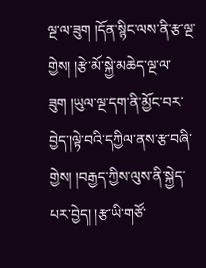ལྔ་ལ་ཟུག །དོན་སྙིང་ལས་ནི་རྩ་ལྔ་གྱེས། །རྩེ་མོ་སྐྱེ་མཆེད་ལྔ་ལ་ཟུག །ཡུལ་ལྔ་དག་ནི་མྱོང་བར་བྱེད་།ལྟེ་བའི་དཀྱིལ་ནས་རྩ་བཞི་གྱེས། །བརྒྱད་ཀྱིས་ལུས་ནི་སྐྱེད་པར་བྱེད། །རྩ་ཡི་གཙོ་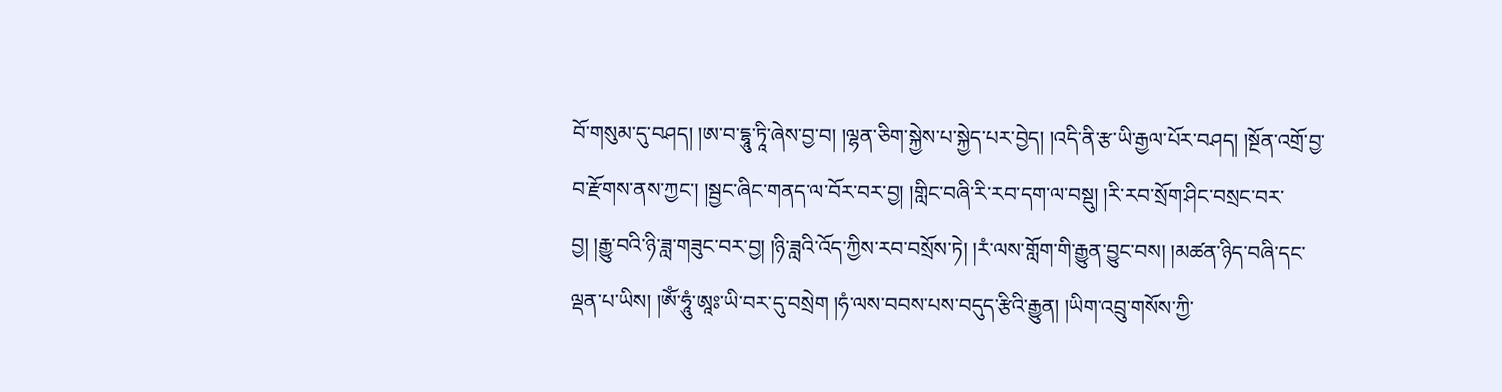བོ་གསུམ་དུ་བཤད། །ཨ་བ་དྷཱུ་ཏཱི་ཞེས་བྱ་བ། །ལྷན་ཅིག་སྐྱེས་པ་སྐྱེད་པར་བྱེད། །འདི་ནི་རྩ་ཡི་རྒྱལ་པོར་བཤད། །སྔོན་འགྲོ་བྱ་བ་རྫོགས་ནས་ཀྱང་། །སྦྱང་ཞིང་གནད་ལ་བོར་བར་བྱ། །གླིང་བཞི་རི་རབ་དག་ལ་བསྡུ། །རི་རབ་སྲོག་ཤིང་བསྲང་བར་བྱ། །རྒྱུ་བའི་ཉི་ཟླ་གཟུང་བར་བྱ། །ཉི་ཟླའི་འོད་ཀྱིས་རབ་བསྲོས་ཏེ། །རཾ་ལས་གློག་གི་རྒྱུན་བྱུང་བས། །མཚན་ཉིད་བཞི་དང་ལྡན་པ་ཡིས། །ཨོཾ་ཧཱུཾ་ཨཱཿ་ཡི་བར་དུ་བསྲེག །ཧཾ་ལས་བབས་པས་བདུད་རྩིའི་རྒྱུན། །ཡིག་འབྲུ་གསོས་ཀྱི་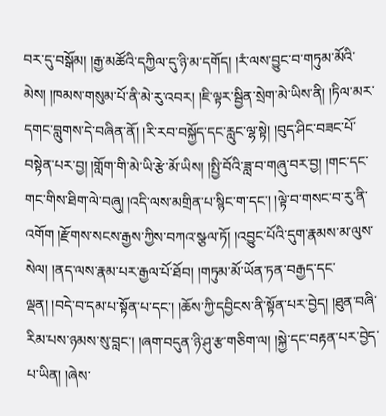བར་དུ་བསྒོམ། །རྒྱ་མཚོའི་དཀྱིལ་དུ་ཉི་མ་དགོད། །རཾ་ལས་བྱུང་བ་གཏུམ་མོའི་མེས། །ཁམས་གསུམ་པོ་ནི་མེ་རུ་འབར། །ཇི་ལྟར་སྦྱིན་སྲེག་མེ་ཡིས་ནི། །ཏིལ་མར་དགང་བླུགས་དེ་བཞིན་ནོ། །རི་རབ་བསྐྱོད་དང་རླུང་ལྷ་སྟེ། །བུད་ཤིང་བཟང་པོ་བསྟེན་པར་བྱ། །གློག་གི་མེ་ཡི་རྩེ་མོ་ཡིས། །སྤྱི་བོའི་ཟླ་བ་གཞུ་བར་བྱ། །གང་དང་གང་གིས་ཐིག་ལེ་བཞུ། །འདི་ལས་མགྲིན་པ་སྙིང་ག་དང་། །ལྟེ་བ་གསང་བ་རུ་ནི་འགོག །རྫོགས་སངས་རྒྱས་ཀྱིས་བཀའ་སྩལ་ཏོ། །འབྱུང་པོའི་དུག་རྣམས་མ་ལུས་སེལ། །ནད་ལས་རྣམ་པར་རྒྱལ་པོ་ཐོབ། །གཏུམ་མོ་ཡོན་ཏན་བརྒྱད་དང་ལྡན། །བདེ་བ་དམ་པ་སྟོན་པ་དང་། །ཆོས་ཀྱི་དབྱིངས་ནི་སྟོན་པར་བྱེད། །ཐུན་བཞི་རིམ་པས་ཉམས་སུ་བླང་། །ཞག་བདུན་ཉི་ཤུ་རྩ་གཅིག་ལ། །སྐྱེ་དང་བརྟན་པར་བྱེད་པ་ཡིན། །ཞེས་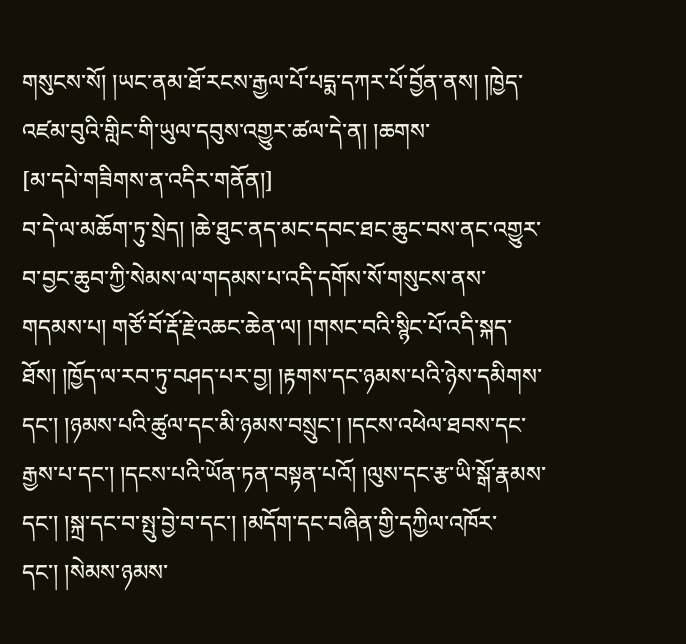གསུངས་སོ། །ཡང་ནམ་ཐོ་རངས་རྒྱལ་པོ་པདྨ་དཀར་པོ་བྱོན་ནས། །ཁྱེད་འཛམ་བུའི་གླིང་གི་ཡུལ་དབུས་འགྱུར་ཚལ་དེ་ན། །ཆགས་
[མ་དཔེ་གཟིགས་ན་འདིར་གནོན།]
བ་དེ་ལ་མཆོག་ཏུ་སྲེད། །ཆེ་ཐུང་ནད་མང་དབང་ཐང་ཆུང་བས་ནང་འགྱུར་བ་བྱང་ཆུབ་ཀྱི་སེམས་ལ་གདམས་པ་འདི་དགོས་སོ་གསུངས་ནས་གདམས་པ། གཙོ་བོ་རྡོ་རྗེ་འཆང་ཆེན་ལ། །གསང་བའི་སྙིང་པོ་འདི་སྐད་ཐོས། །ཁྱོད་ལ་རབ་ཏུ་བཤད་པར་བྱ། །རྟགས་དང་ཉམས་པའི་ཉེས་དམིགས་དང་། །ཉམས་པའི་ཚུལ་དང་མི་ཉམས་བསྲུང་། །དངས་འཕེལ་ཐབས་དང་རྒྱས་པ་དང་། །དངས་པའི་ཡོན་ཏན་བསྟན་པའོ། །ལུས་དང་རྩ་ཡི་སྒོ་རྣམས་དང་། །སྐྲ་དང་བ་སྤུ་བྱེ་བ་དང་། །མདོག་དང་བཞིན་གྱི་དཀྱིལ་འཁོར་དང་། །སེམས་ཉམས་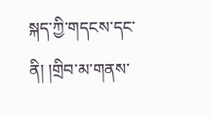སྐད་ཀྱི་གདངས་དང་ནི། །གྲིབ་མ་གནས་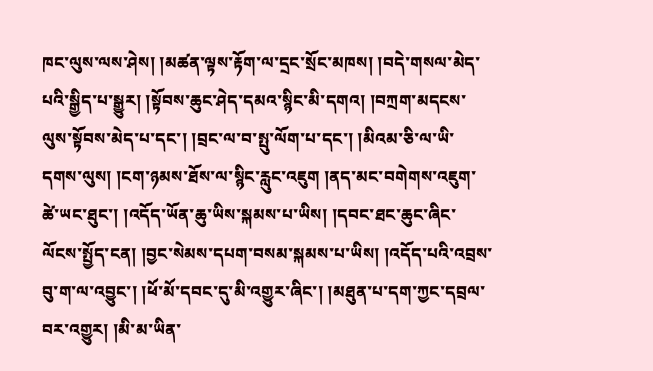ཁང་ལུས་ལས་ཤེས། །མཚན་ལྟས་རྟོག་ལ་དྲང་སྲོང་མཁས། །བདེ་གསལ་མེད་པའི་སྒྱིད་པ་སྒྱུར། །སྟོབས་ཆུང་ཤེད་དམའ་སྙིང་མི་དགའ། །བཀྲག་མདངས་ལུས་སྟོབས་མེད་པ་དང་། །བྲང་ལ་བ་སྤུ་ལོག་པ་དང་། །མིའམ་ཅི་ལ་ཡི་དགས་ལུས། །ངག་ཉམས་ཐོས་ལ་སྙིང་རླུང་འཇུག །ནད་མང་བགེགས་འཇུག་ཚེ་ཡང་ཐུང་། །འདོད་ཡོན་ཆུ་ཡིས་སྐམས་པ་ཡིས། །དབང་ཐང་ཆུང་ཞིང་ལོངས་སྤྱོད་ངན། །བྱང་སེམས་དཔག་བསམ་སྐམས་པ་ཡིས། །འདོད་པའི་འབྲས་བུ་ག་ལ་འབྱུང་། །ཕོ་མོ་དབང་དུ་མི་འགྱུར་ཞིང་། །མཐུན་པ་དག་ཀྱང་དབྲལ་བར་འགྱུར། །མི་མ་ཡིན་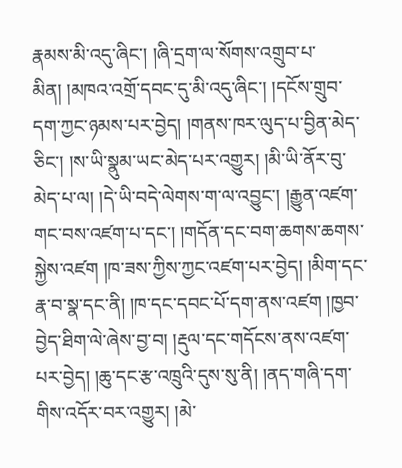རྣམས་མི་འདུ་ཞིང་། །ཞི་དྲག་ལ་སོགས་འགྲུབ་པ་མིན། །མཁའ་འགྲོ་དབང་དུ་མི་འདུ་ཞིང་། །དངོས་གྲུབ་དག་ཀྱང་ཉམས་པར་བྱེད། །གནས་ཁར་ལུད་པ་བྱིན་མེད་ཅིང་། །ས་ཡི་སྣུམ་ཡང་མེད་པར་འགྱུར། །མི་ཡི་ནོར་བུ་མེད་པ་ལ། །དེ་ཡི་བདེ་ལེགས་ག་ལ་འབྱུང་། །རྒྱུན་འཛག་གང་བས་འཛག་པ་དང་། །གདོན་དང་བག་ཆགས་ཆགས་སྐྱེས་འཛག །ཁ་ཟས་ཀྱིས་ཀྱང་འཛག་པར་བྱེད། །མིག་དང་རྣ་བ་སྣ་དང་ནི། །ཁ་དང་དབང་པོ་དག་ནས་འཛག །ཁྱབ་བྱེད་ཐིག་ལེ་ཞེས་བྱ་བ། །རྡུལ་དང་གདོངས་ནས་འཛག་པར་བྱེད། །ཆུ་དང་རྩ་འཁྲུའི་དུས་སུ་ནི། །ནད་གཞི་དག་གིས་འདོར་བར་འགྱུར། །མེ་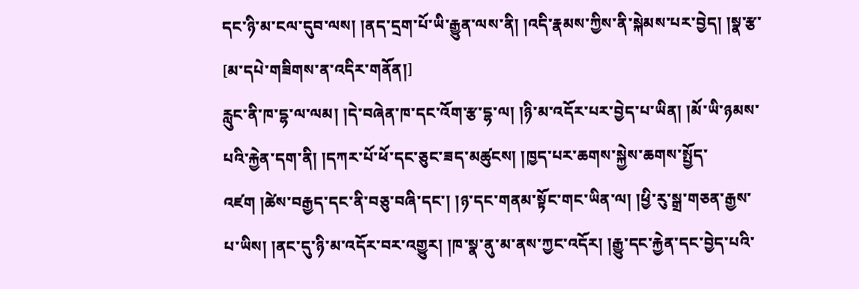དང་ཉི་མ་ངལ་དུབ་ལས། །ནད་དྲག་པོ་ཡི་རྒྱུན་ལས་ནི། །འདི་རྣམས་ཀྱིས་ནི་སྐེམས་པར་བྱེད། །སྣ་རྩ་
[མ་དཔེ་གཟིགས་ན་འདིར་གནོན།]
རླུང་ནི་ཁ་དྷ་ལ་ལམ། །དེ་བཞེན་ཁ་དང་འོག་རྩ་དྷ་ལ། །ཉི་མ་འདོར་པར་བྱེད་པ་ཡིན། །མོ་ཡི་ཉམས་པའི་རྐྱེན་དག་ནི། །དཀར་པོ་ཕོ་དང་ཅུང་ཟད་མཚུངས། །ཁྱད་པར་ཆགས་སྐྱེས་ཆགས་སྤྱོད་འཛག །ཚེས་བརྒྱད་དང་ནི་བཅུ་བཞི་དང་། །ཉ་དང་གནམ་སྟོང་གང་ཡིན་ལ། །ཕྱི་རུ་སྒྲ་གཅན་རྒྱས་པ་ཡིས། །ནང་དུ་ཉི་མ་འདོར་བར་འགྱུར། །ཁ་སྣ་ནུ་མ་ནས་ཀྱང་འདོར། །རྒྱུ་དང་རྐྱེན་དང་བྱེད་པའི་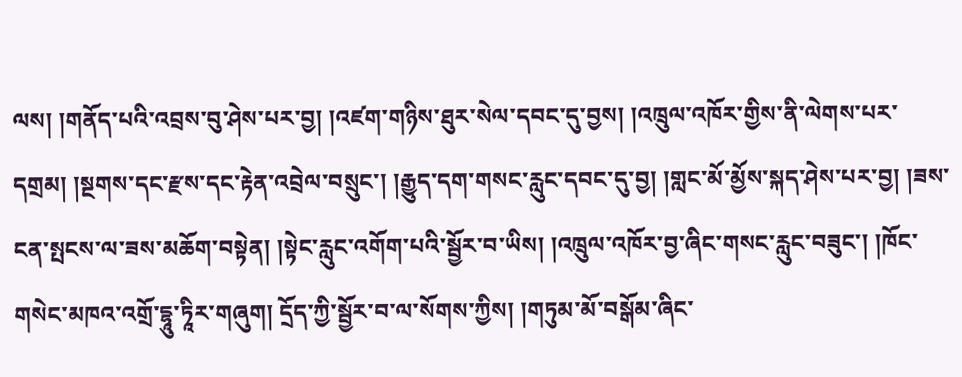ལས། །གནོད་པའི་འབྲས་བུ་ཤེས་པར་བྱ། །འཛག་གཉིས་ཐུར་སེལ་དབང་དུ་བྱས། །འཁྲུལ་འཁོར་གྱིས་ནི་ལེགས་པར་དགྲམ། །སྔགས་དང་རྫས་དང་རྟེན་འབྲེལ་བསྲུང་། །རྒྱུད་དག་གསང་རླུང་དབང་དུ་བྱ། །གླང་མོ་མྱོས་སྐད་ཤེས་པར་བྱ། །ཟས་ངན་སྤངས་ལ་ཟས་མཆོག་བསྟེན། །སྟེང་རླུང་འགོག་པའི་སྦྱོར་བ་ཡིས། །འཁྲུལ་འཁོར་བྱ་ཞིང་གསང་རླུང་བཟུང་། །ཁོང་གསེང་མཁའ་འགྲོ་དྷཱུ་ཏཱིར་གཞུག། དྲོད་ཀྱི་སྦྱོར་བ་ལ་སོགས་ཀྱིས། །གཏུམ་མོ་བསྒོམ་ཞིང་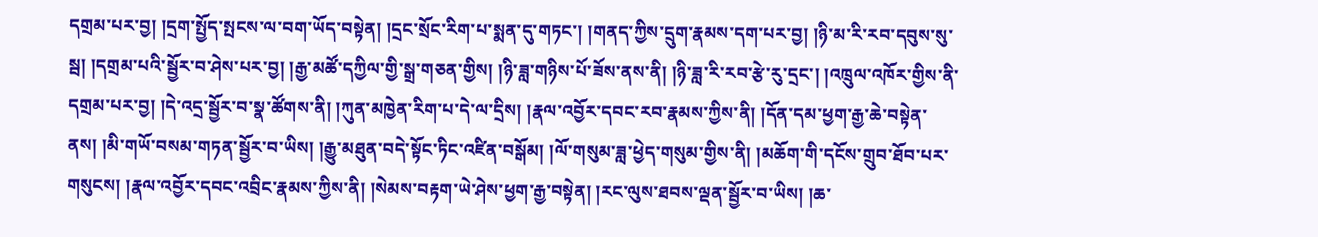དགྲམ་པར་བྱ། །དྲག་སྤྱོད་སྤངས་ལ་བག་ཡོད་བསྟེན། །དྲང་སྲོང་རིག་པ་སྨན་དུ་གཏང་། །གནད་ཀྱིས་དྲུག་རྣམས་དག་པར་བྱ། །ཉི་མ་རི་རབ་དབུས་སུ་སྦ། །དགྲམ་པའི་སྦྱོར་བ་ཤེས་པར་བྱ། །རྒྱ་མཚོ་དཀྱིལ་གྱི་སྒྲ་གཅན་གྱིས། །ཉི་ཟླ་གཉིས་པོ་ཟོས་ནས་ནི། །ཉི་ཟླ་རི་རབ་རྩེ་རུ་དྲང་། །འཁྲུལ་འཁོར་གྱིས་ནི་དགྲམ་པར་བྱ། །དེ་འདྲ་སྦྱོར་བ་སྣ་ཚོགས་ནི། །ཀུན་མཁྱེན་རིག་པ་དེ་ལ་དྲིས། །རྣལ་འབྱོར་དབང་རབ་རྣམས་ཀྱིས་ནི། །དོན་དམ་ཕྱག་རྒྱ་ཆེ་བསྟེན་ནས། །མི་གཡོ་བསམ་གཏན་སྦྱོར་བ་ཡིས། །རྒྱུ་མཐུན་བདེ་སྟོང་ཏིང་འཛིན་བསྒོམ། །ལོ་གསུམ་ཟླ་ཕྱེད་གསུམ་གྱིས་ནི། །མཆོག་གི་དངོས་གྲུབ་ཐོབ་པར་གསུངས། །རྣལ་འབྱོར་དབང་འབྲིང་རྣམས་ཀྱིས་ནི། །སེམས་བརྟག་ཡེ་ཤེས་ཕྱག་རྒྱ་བསྟེན། །རང་ལུས་ཐབས་ལྡན་སྦྱོར་བ་ཡིས། །ཆ་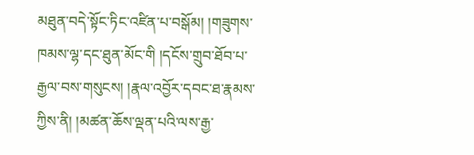མཐུན་བདེ་སྟོང་ཏིང་འཛིན་པ་བསྒོམ། །གཟུགས་ཁམས་ལྷ་དང་ཐུན་མོང་གི །དངོས་གྲུབ་ཐོབ་པ་རྒྱལ་བས་གསུངས། །རྣལ་འབྱོར་དབང་ཐ་རྣམས་ཀྱིས་ནི། །མཚན་ཆོས་ལྡན་པའི་ལས་རྒྱ་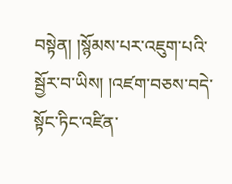བསྟེན། །སྙོམས་པར་འཇུག་པའི་སྦྱོར་བ་ཡིས། །འཛག་བཅས་བདེ་སྟོང་ཏིང་འཛིན་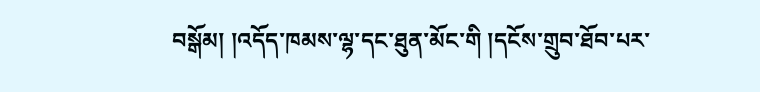བསྒོམ། །འདོད་ཁམས་ལྷ་དང་ཐུན་མོང་གི །དངོས་གྲུབ་ཐོབ་པར་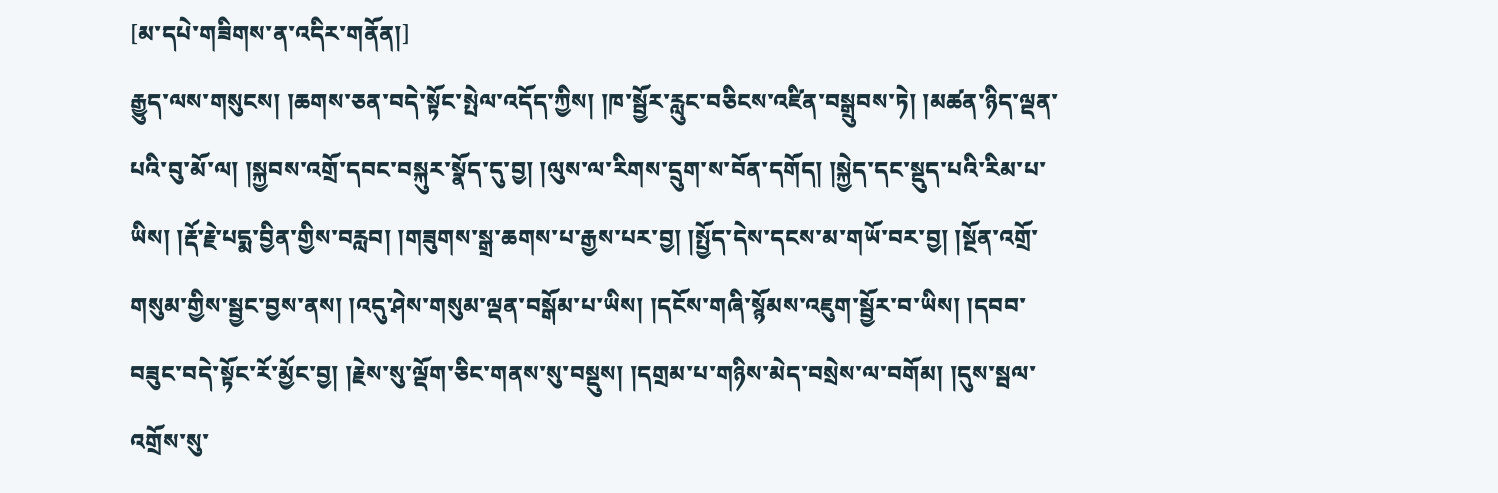[མ་དཔེ་གཟིགས་ན་འདིར་གནོན།]
རྒྱུད་ལས་གསུངས། །ཆགས་ཅན་བདེ་སྟོང་སྤེལ་འདོད་ཀྱིས། །ཁ་སྦྱོར་རླུང་བཅིངས་འཛིན་བསྒྲུབས་ཏེ། །མཚན་ཉིད་ལྡན་པའི་བུ་མོ་ལ། །སྐྱབས་འགྲོ་དབང་བསྐུར་སྣོད་དུ་བྱ། །ལུས་ལ་རིགས་དྲུག་ས་བོན་དགོད། །སྐྱེད་དང་སྡུད་པའི་རིམ་པ་ཡིས། །རྡོ་རྗེ་པདྨ་བྱིན་གྱིས་བརླབ། །གཟུགས་སྒྲ་ཆགས་པ་རྒྱས་པར་བྱ། །སྤྱོད་དེས་དངས་མ་གཡོ་བར་བྱ། །སྔོན་འགྲོ་གསུམ་གྱིས་སྦྱང་བྱས་ནས། །འདུ་ཤེས་གསུམ་ལྡན་བསྒོམ་པ་ཡིས། །དངོས་གཞི་སྙོམས་འཇུག་སྦྱོར་བ་ཡིས། །དབབ་བཟུང་བདེ་སྟོང་རོ་མྱོང་བྱ། །རྗེས་སུ་ལྡོག་ཅིང་གནས་སུ་བསྡུས། །དགྲམ་པ་གཉིས་མེད་བསྲེས་ལ་བགོམ། །དུས་སྦལ་འགྲོས་སུ་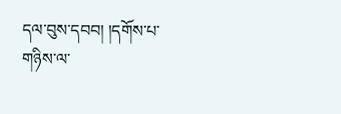དལ་བུས་དབབ། །དགོས་པ་གཉིས་ལ་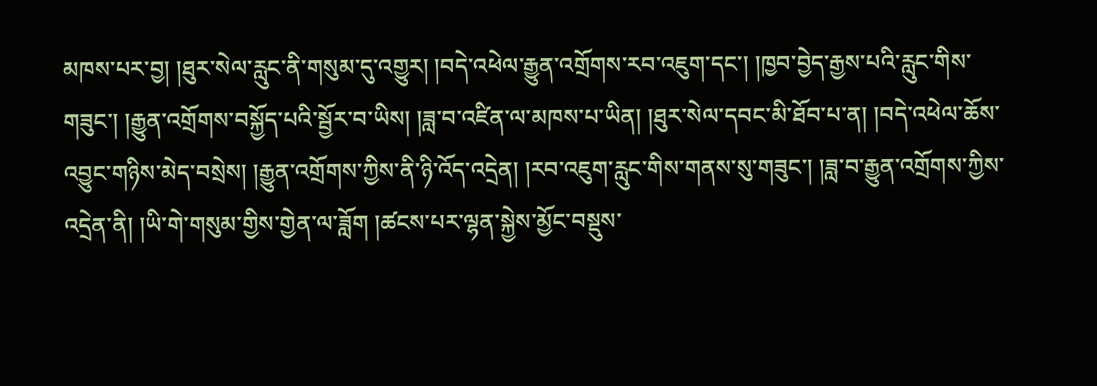མཁས་པར་བྱ། །ཐུར་སེལ་རླུང་ནི་གསུམ་དུ་འགྱུར། །བདེ་འཕེལ་རྒྱུན་འགྲོགས་རབ་འཇུག་དང་། །ཁྱབ་བྱེད་རྒྱས་པའི་རླུང་གིས་གཟུང་། །རྒྱུན་འགྲོགས་བསྐྱོད་པའི་སྦྱོར་བ་ཡིས། །ཟླ་བ་འཛིན་ལ་མཁས་པ་ཡིན། །ཐུར་སེལ་དབང་མི་ཐོབ་པ་ན། །བདེ་འཕེལ་ཆོས་འབྱུང་གཉིས་མེད་བསྲེས། །རྒྱུན་འགྲོགས་ཀྱིས་ནི་ཉི་འོད་འདྲེན། །རབ་འཇུག་རླུང་གིས་གནས་སུ་གཟུང་། །ཟླ་བ་རྒྱུན་འགྲོགས་ཀྱིས་འདྲེན་ནི། །ཡི་གེ་གསུམ་གྱིས་གྱེན་ལ་ཟློག །ཚངས་པར་ལྷན་སྐྱེས་མྱོང་བསྡུས་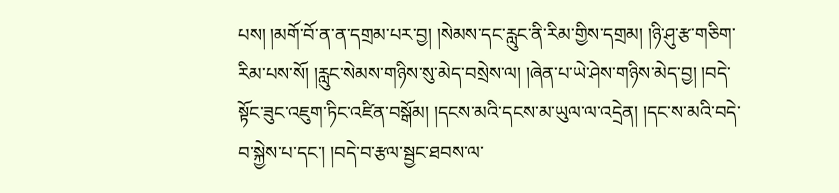པས། །མགོ་བོ་ན་ན་དགྲམ་པར་བྱ། །སེམས་དང་རླུང་ནི་རིམ་གྱིས་དགྲམ། །ཉི་ཤུ་རྩ་གཅིག་རིམ་པས་སོ། །རླུང་སེམས་གཉིས་སུ་མེད་བསྲེས་ལ། །ཞེན་པ་ཡེ་ཤེས་གཉིས་མེད་བྱ། །བདེ་སྟོང་ཟུང་འཇུག་ཏིང་འཛིན་བསྒོམ། །དངས་མའི་དངས་མ་ཡུལ་ལ་འདྲེན། །དང་ས་མའི་བདེ་བ་སྐྱེས་པ་དང་། །བདེ་བ་རྩལ་སྦྱང་ཐབས་ལ་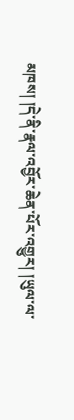མཁས། །དེ་ནི་རྣལ་འབྱོར་ཆེན་པོར་འགྱུར། །ཡུལ་ལ་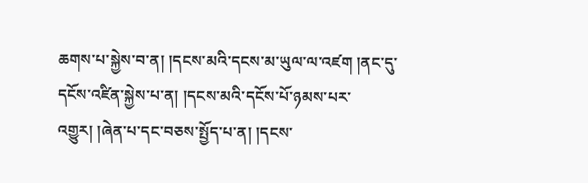ཆགས་པ་སྐྱེས་བ་ན། །དངས་མའི་དངས་མ་ཡུལ་ལ་འཛག །ནང་དུ་དངོས་འཛིན་སྐྱེས་པ་ན། །དངས་མའི་དངོས་པོ་ཉམས་པར་འགྱུར། །ཞེན་པ་དང་བཅས་སྤྱོད་པ་ན། །དངས་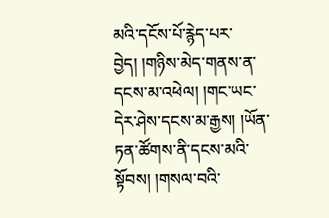མའི་དངོས་པོ་རྙེད་པར་བྱེད། །གཉིས་མེད་གནས་ན་དངས་མ་འཕེལ། །གང་ཡང་དེར་ཤེས་དངས་མ་རྒྱས། །ཡོན་ཏན་ཚོགས་ནི་དངས་མའི་སྟོབས། །གསལ་བའི་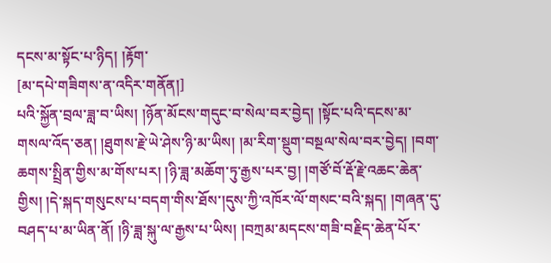དངས་མ་སྟོང་པ་ཉིད། །རྟོག་
[མ་དཔེ་གཟིགས་ན་འདིར་གནོན།]
པའི་སྐྱོན་བྲལ་ཟླ་བ་ཡིས། །ཉོན་མོངས་གདུང་བ་སེལ་བར་བྱེད། །སྟོང་པའི་དངས་མ་གསལ་འོད་ཅན། །ཐུགས་རྗེ་ཡེ་ཤེས་ཉི་མ་ཡིས། །མ་རིག་སྡུག་བསྔལ་སེལ་བར་བྱེད། །བག་ཆགས་སྤྲིན་གྱིས་མ་གོས་པར། །ཉི་ཟླ་མཆོག་ཏུ་རྒྱས་པར་བྱ། །གཙོ་བོ་རྡོ་རྗེ་འཆང་ཆེན་གྱིས། །དེ་སྐད་གསུངས་པ་བདག་གིས་ཐོས་།དུས་ཀྱི་འཁོར་ལོ་གསང་བའི་སྐད། །གཞན་དུ་བཤད་པ་མ་ཡིན་ནོ། །ཉི་ཟླ་སྐུ་ལ་རྒྱས་པ་ཡིས། །བཀྲམ་མདངས་གཟི་བརྗིད་ཆེན་པོར་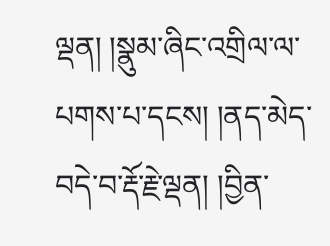ལྡན། །སྣུམ་ཞིང་འགྲིལ་ལ་པགས་པ་དངས། །ནད་མེད་བདེ་བ་རྡོ་རྗེ་ལྡན། །བྱིན་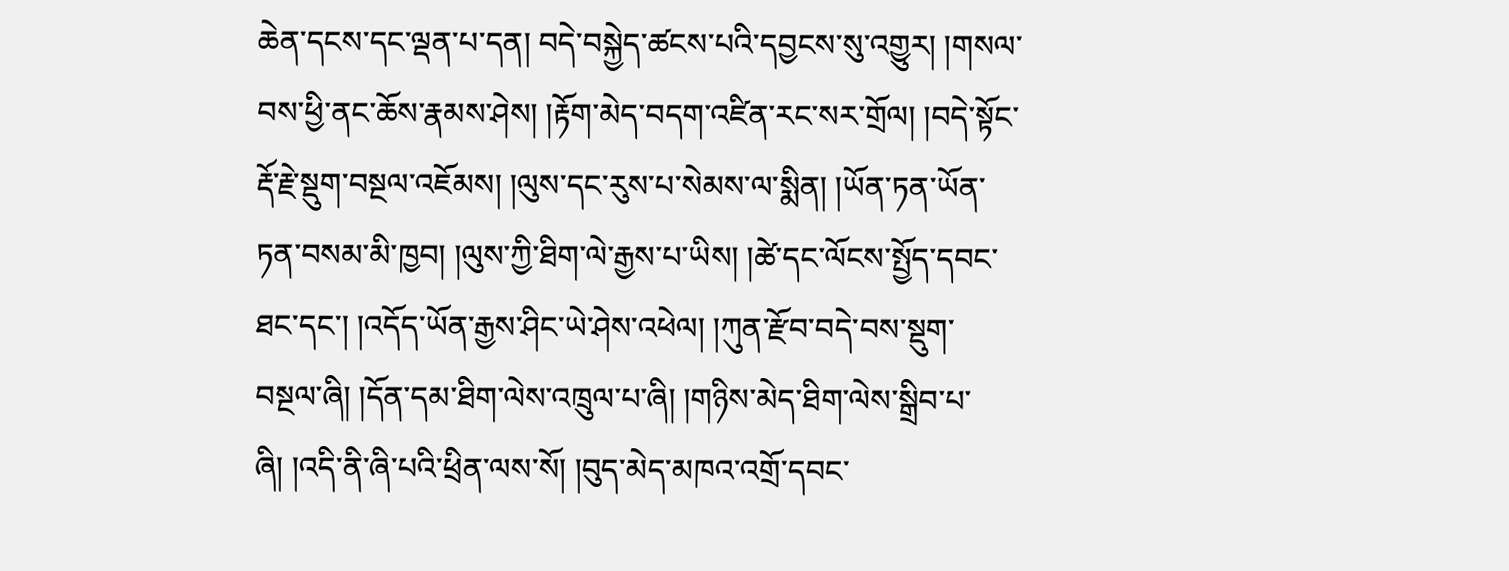ཆེན་དངས་དང་ལྡན་པ་དན། བདེ་བསྐྱེད་ཚངས་པའི་དབྱངས་སུ་འགྱུར། །གསལ་བས་ཕྱི་ནང་ཆོས་རྣམས་ཤེས། །རྟོག་མེད་བདག་འཛིན་རང་སར་གྲོལ། །བདེ་སྟོང་རྡོ་རྗེ་སྡུག་བསྔལ་འཇོམས། །ལུས་དང་རུས་པ་སེམས་ལ་སྨིན། །ཡོན་ཏན་ཡོན་ཏན་བསམ་མི་ཁྱབ། །ལུས་ཀྱི་ཐིག་ལེ་རྒྱས་པ་ཡིས། །ཚེ་དང་ལོངས་སྤྱོད་དབང་ཐང་དང་། །འདོད་ཡོན་རྒྱས་ཤིང་ཡེ་ཤེས་འཕེལ། །ཀུན་རྫོབ་བདེ་བས་སྡུག་བསྔལ་ཞི། །དོན་དམ་ཐིག་ལེས་འཁྲུལ་པ་ཞི། །གཉིས་མེད་ཐིག་ལེས་སྒྲིབ་པ་ཞི། །འདི་ནི་ཞི་པའི་ཕྲིན་ལས་སོ། །བུད་མེད་མཁའ་འགྲོ་དབང་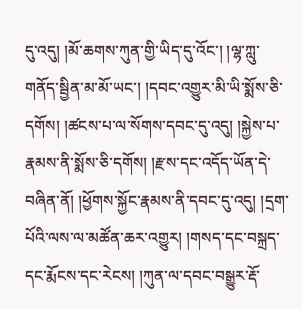དུ་འདུ། །མོ་ཆགས་ཀུན་གྱི་ཡིད་དུ་འོང་། །ལྷ་ཀླུ་གནོད་སྦྱིན་མ་མོ་ཡང་། །དབང་འགྱུར་མི་ཡི་སྨོས་ཅི་དགོས། །ཚངས་པ་ལ་སོགས་དབང་དུ་འདུ། །སྐྱེས་པ་རྣམས་ནི་སྨོས་ཅི་དགོས། །རྫས་དང་འདོད་ཡོན་དེ་བཞིན་ནོ། །ཕྱོགས་སྐྱོང་རྣམས་ནི་དབང་དུ་འདུ། །དྲག་པོའི་ལས་ལ་མཚོན་ཆར་འགྱུར། །གསད་དང་བསྐྲད་དང་རྨོངས་དང་རེངས། །ཀུན་ལ་དབང་བསྒྱུར་རྡོ་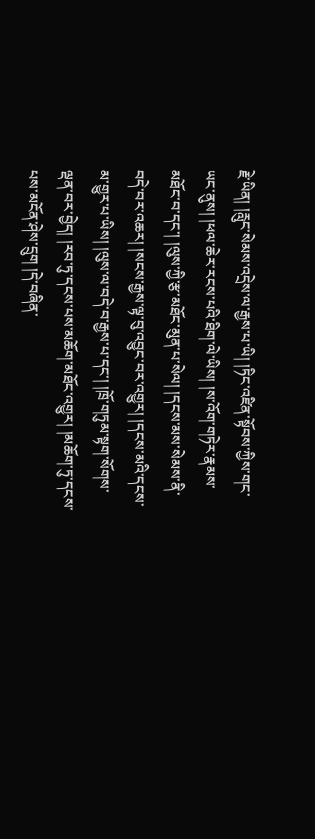རྗེ་ཡིན། །རླུང་སེམས་འདྲེས་ལ་རྒྱས་པ་ཡི། །ཏིང་འཛིན་སྟོབས་ཀྱིས་གང་ཡང་ནུས། །ཕལ་ཆེར་རངས་པའི་ཐིག་ལེ་ཡིས། །ས་འོག་གཏེར་རྣམས་མཐོང་བ་དང་། །ལུས་ཀྱི་རྩ་མཐོང་མུན་པ་སེལ། །དངས་མས་སེམས་ནི་བདེ་བར་འཆར། །སངས་རྒྱས་ལྟ་བུ་འབྱུང་བར་འགྱུར། །དངས་མའི་དངས་མ་གྱུར་པ་ཡིས། །ལུས་ལ་བདེ་བ་རྒྱས་པ་དང་། །ཁྲོ་གཏུམ་སྟག་སོགས་ལྡན་བར་བྱེད། །རབ་ཏུ་དངས་པས་མཆོག་མཐོང་འགྱུར། །མཆོག་ཏུ་དངས་པས་མངོན་ཤེས་དྲུག །དེ་བཞིན་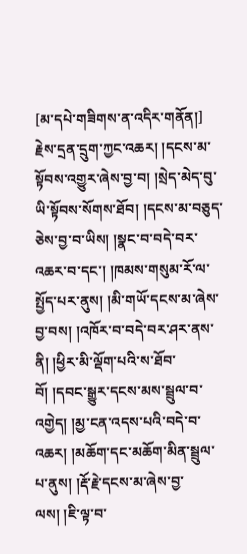[མ་དཔེ་གཟིགས་ན་འདིར་གནོན།]
རྗེས་དྲན་དྲུག་ཀྱང་འཆར། །དངས་མ་སྟོབས་འགྱུར་ཞེས་བྱ་བ། །སྲེད་མེད་བུ་ཡི་སྟོབས་སོགས་ཐོབ། །དངས་མ་བཅུད་ཅེས་བྱ་བ་ཡིས། །སྣང་བ་བདེ་བར་འཆར་བ་དང་། །ཁམས་གསུམ་རོ་ལ་སྤྱོད་པར་ནུས། །མི་གཡོ་དངས་མ་ཞེས་བྱ་བས། །འཁོར་བ་བདེ་བར་ཤར་ནས་ནི། །ཕྱིར་མི་ལྡོག་པའི་ས་ཐོབ་བོ། །དབང་སྒྱུར་དངས་མས་སྦྲུལ་བ་འགྱེད། །མྱ་ངན་འདས་པའི་བདེ་བ་འཆར། །མཆོག་དང་མཆོག་མིན་སྦྲུལ་པ་ནུས། །རྡོ་རྗེ་དངས་མ་ཞེས་བྱ་ལས། །ཇི་ལྟ་བ་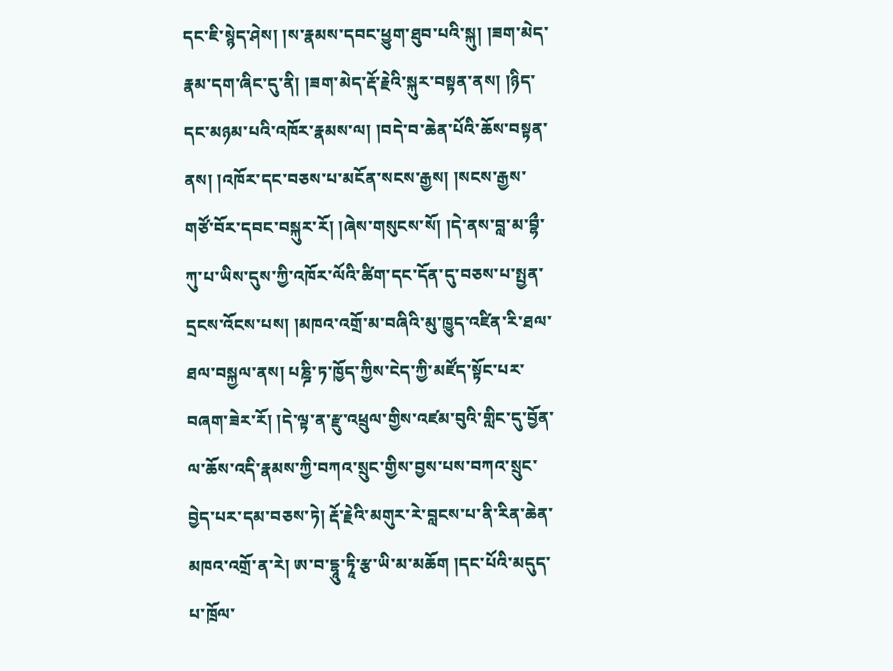དང་ཇི་སྙེད་ཤེས། །ས་རྣམས་དབང་ཕྱུག་ཐུབ་པའི་སྐུ། །ཟག་མེད་རྣམ་དག་ཞིང་དུ་ནི། །ཟག་མེད་རྡོ་རྗེའི་སྐུར་བསྟན་ནས། །ཉིད་དང་མཉམ་པའི་འཁོར་རྣམས་ལ། །བདེ་བ་ཆེན་པོའི་ཆོས་བསྟན་ནས། །འཁོར་དང་བཅས་པ་མངོན་སངས་རྒྱས། །སངས་རྒྱས་གཙོ་བོར་དབང་བསྐུར་རོ། །ཞེས་གསུངས་སོ། །དེ་ནས་བླ་མ་བྷྀ་ཀུ་པ་ཡིས་དུས་ཀྱི་འཁོར་ལོའི་ཚིག་དང་དོན་དུ་བཅས་པ་སྤྱན་དྲངས་འོངས་པས། །མཁའ་འགྲོ་མ་བཞིའི་མུ་ཁྱུད་འཛིན་རི་ཐལ་ཐལ་བསྐྱལ་ནས། པཎྜི་ཏ་ཁྱོད་ཀྱིས་ངེད་ཀྱི་མཛོད་སྟོང་པར་བཞག་ཟེར་རོ། །དེ་ལྟ་ན་རྫུ་འཕྲུལ་གྱིས་འཛམ་བུའི་གླིང་དུ་བྱོན་ལ་ཆོས་འདི་རྣམས་ཀྱི་བཀའ་སྲུང་གྱིས་བྱས་པས་བཀའ་སྲུང་བྱེད་པར་དམ་བཅས་ཏེ། རྡོ་རྗེའི་མགུར་རེ་བླངས་པ་ནི་རིན་ཆེན་མཁའ་འགྲོ་ན་རེ། ཨ་བ་དྷཱུ་ཏཱི་རྩ་ཡི་མ་མཆོག །དང་པོའི་མདུད་པ་ཁྲོལ་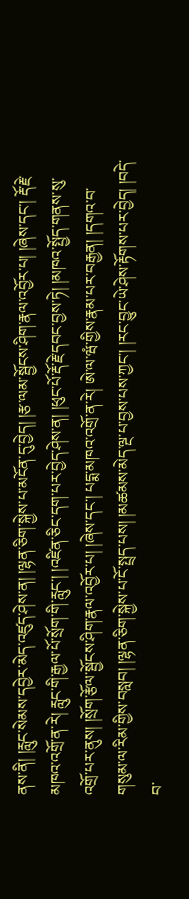ནས་ནི། །རླུང་སེམས་དབྱེར་མེད་འཛུད་ཤེས་ན། །ལྷན་ཅིག་སྐྱེས་པ་མངོན་དུ་བྱེད། །རྩ་ལམ་སྦྱོངས་ཤིག་རྣལ་འབྱོར་པ། །ཞེས་དང་། རྡོ་རྗེ་མཁའ་འགྲོ་ན་རེ། རླུང་གི་རྒྱལ་པོ་སྲོག་གི་རླུང་། །འཛིན་ཅིང་དག་པར་བྱེད་ཤེས་ན། །ཕུང་པོ་རྡོ་རྗེ་དབང་བྱས་ཏེ། །མཁའ་སྤྱོད་གནས་སུ་འགྲོ་པར་ནུས། །སྲོག་རྩོལ་སྦྱོངས་ཤིག་རྣལ་འབྱོར་པ། །ཞེས་དང་། པདྨ་མཁའ་འགྲོ་ན་རེ། ཨེ་ལ་ཝཾ་གྱིས་རྣམ་པར་བརྒྱན། །དགའ་བ་གསུམ་ལ་རིམ་གྱིས་བསླབ། །ལྷན་ཅིག་སྐྱེས་པ་ངོ་སྤྲད་པས། །མཚམས་མེད་ལྔ་པ་བྱས་པས་ཀྱང་། །རང་བྱུང་ཡེ་ཤེས་རྟོགས་པར་བྱེད། །བདེ་བ་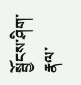སྦྱོངས་ཤིག་རྣལ་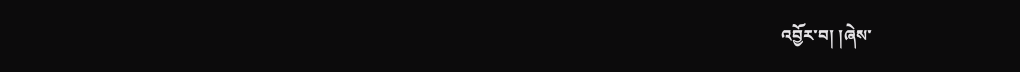འབྱོར་བ། །ཞེས་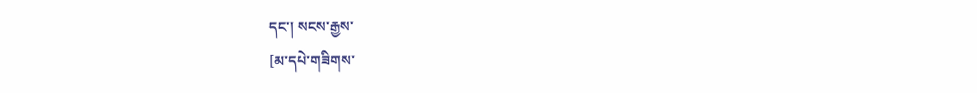དང་། སངས་རྒྱས་
[མ་དཔེ་གཟིགས་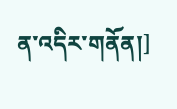ན་འདིར་གནོན།]